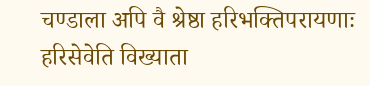चण्डाला अपि वै श्रेष्ठा हरिभक्तिपरायणाः
हरिसेवेति विख्याता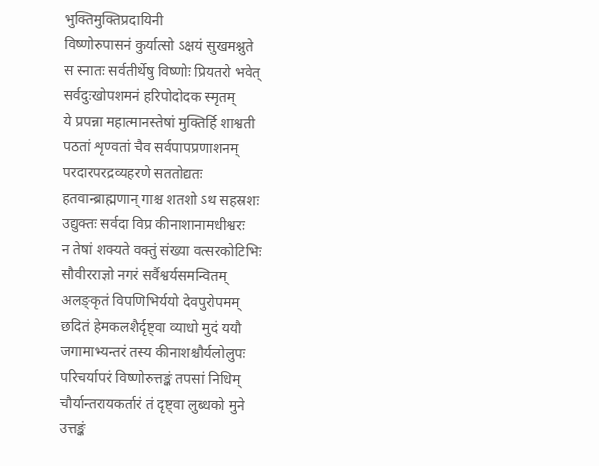भुक्तिमुक्तिप्रदायिनी
विष्णोरुपासनं कुर्यात्सो ऽक्षयं सुखमश्नुते
स स्नातः सर्वतीर्थेषु विष्णोः प्रियतरो भवेत्
सर्वदुःखोपशमनं हरिपोदोदक स्मृतम्
ये प्रपन्ना महात्मानस्तेषां मुक्तिर्हि शाश्वती
पठतां शृण्वतां चैव सर्वपापप्रणाशनम्
परदारपरद्रव्यहरणे सततोद्यतः
हतवान्ब्राह्मणान् गाश्च शतशो ऽथ सहस्रशः
उद्युक्तः सर्वदा विप्र कीनाशानामधीश्वरः
न तेषां शक्यते वक्तुं संख्या वत्सरकोटिभिः
सौवीरराज्ञो नगरं सर्वैश्वर्यसमन्वितम्
अलङ्कृतं विपणिभिर्ययो देवपुरोपमम्
छदितं हेमकलशैर्दृष्ट्वा व्याधो मुदं ययौ
जगामाभ्यन्तरं तस्य कीनाशश्चौर्यलोलुपः
परिचर्यापरं विष्णोरुत्तङ्कं तपसां निधिम्
चौर्यान्तरायकर्तारं तं दृष्ट्वा लुब्धको मुने
उत्तङ्कं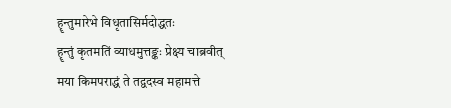हॄन्तुमारेभे विधृतासिर्मदोद्धतः
हॄन्तुं कृतमतिं व्याधमुत्तङ्कः प्रेक्ष्य चाब्रवीत्
मया किमपराद्धं ते तद्वदस्व महामत्ते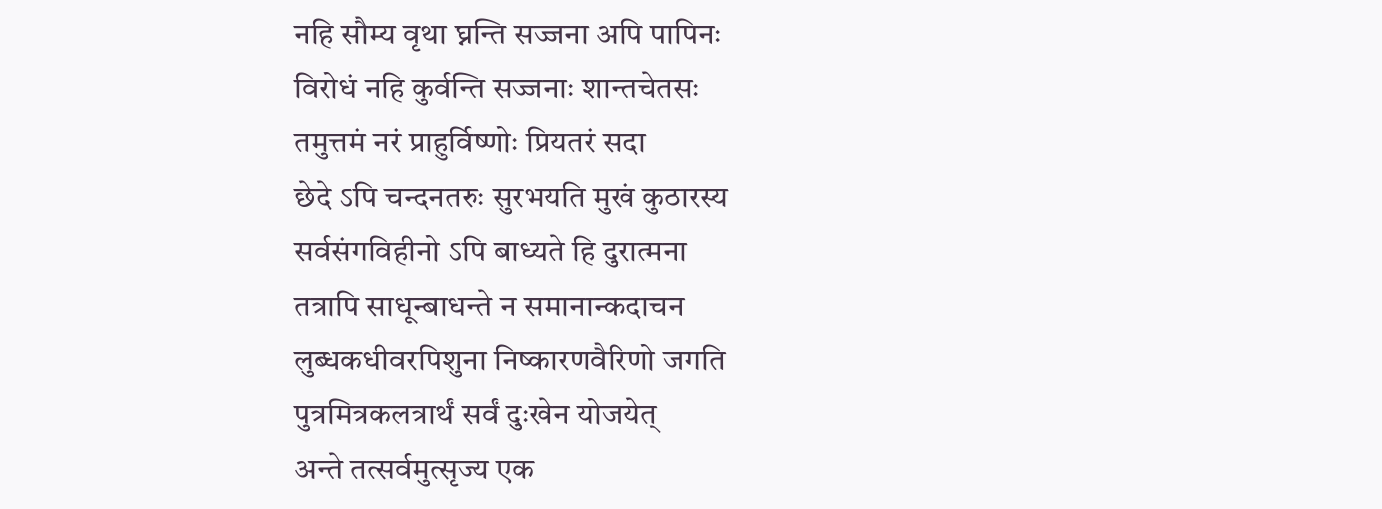नहि सौम्य वृथा घ्नन्ति सज्जना अपि पापिनः
विरोधं नहि कुर्वन्ति सज्जनाः शान्तचेतसः
तमुत्तमं नरं प्राहुर्विष्णोः प्रियतरं सदा
छेदे ऽपि चन्दनतरुः सुरभयति मुखं कुठारस्य
सर्वसंगविहीनो ऽपि बाध्यते हि दुरात्मना
तत्रापि साधून्बाधन्ते न समानान्कदाचन
लुब्धकधीवरपिशुना निष्कारणवैरिणो जगति
पुत्रमित्रकलत्रार्थं सर्वं दुःखेन योजयेत्
अन्ते तत्सर्वमुत्सृज्य एक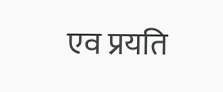एव प्रयति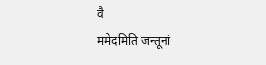वै
ममेदमिति जन्तूनां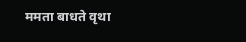ममता बाधते वृथा